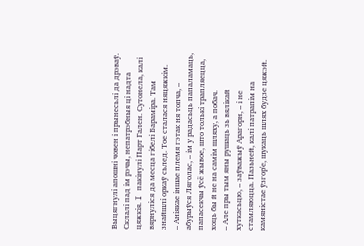Выцягнулі апошні човен і прынесьлі да дрэваў. Склалі пад ім рэчы, непатрэбныя ці надта цяжкія. I пакінулі Парт Гален. Сутонела, калі вярнуліся да месца гібелі Бараміра. Там знайшлі оркаў сьлед. Тое сталася няцяжкім.
– Аніякае іншае племя гэтак ня топча, – абурыўся Ляголас, – ім у радасьць папаламаць, папасекчы ўсё жывое, што толькі трапляецца, хоць бы й не на самім шляху, а побач.
– Але пры тым яны рушаць зь вялікай хуткасьцю, – заўважыў Арагорн, – і не стамляюцца. Пазьней, калі патрапім на камяністае ўзгор'е, шукаць шлях будзе цяжэй.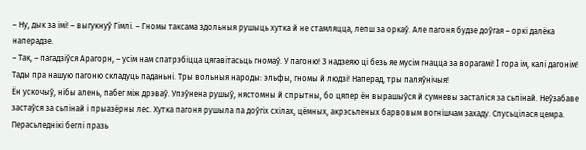– Ну, дык за імі! – выгукнуў Гімлі. – Гномы таксама здольныя рушыць хутка й не стамляцца, лепш за оркаў. Але пагоня будзе доўгая – оркі далёка наперадзе.
– Так, – пагадзіўся Арагорн, – усім нам спатрэбіцца цягавітасьць гномаў. У пагоню! З надзеяю ці безь яе мусім гнацца за ворагамі! I гора ім, калі дагонім! Тады пра нашую пагоню складуць паданьні. Тры вольныя народы: эльфы, гномы й людзі! Наперад, тры паляўнічыя!
Ён ускочыў, нібы алень, пабег між дрэваў. Упэўнена рушыў, нястомны й спрытны, бо цяпер ён вырашыўся й сумневы засталіся за сьпінай. Неўзабаве застаўся за сьпінай і прыазёрны лес. Хутка пагоня рушыла па доўгіх схілах, цёмных, акрэсьленых барвовым вогнішчам захаду. Спусьцілася цемра. Перасьледнікі беглі празь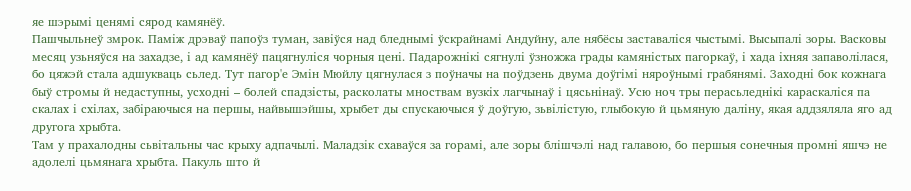яе шэрымі ценямі сярод камянёў.
Пашчыльнеў змрок. Паміж дрэваў папоўз туман, завіўся над бледнымі ўскрайнамі Андуйну, але нябёсы заставаліся чыстымі. Высыпалі зоры. Васковы месяц узьняўся на захадзе, і ад камянёў пацягнуліся чорныя цені. Падарожнікі сягнулі ўзножжа грады камяністых пагоркаў, і хада іхняя запаволілася, бо цяжэй стала адшукваць сьлед. Тут пагор'е Эмін Мюйлу цягнулася з поўначы на поўдзень двума доўгімі няроўнымі грабянямі. Заходні бок кожнага быў стромы й недаступны, усходні – болей спадзісты, расколаты мноствам вузкіх лагчынаў і цясьнінаў. Усю ноч тры перасьледнікі караскаліся па скалах і схілах, забіраючыся на першы, найвышэйшы, хрыбет ды спускаючыся ў доўгую, зьвілістую, глыбокую й цьмяную даліну, якая аддзяляла яго ад другога хрыбта.
Там у прахалодны сьвітальны час крыху адпачылі. Маладзік схаваўся за горамі, але зоры блішчэлі над галавою, бо першыя сонечныя промні яшчэ не адолелі цьмянага хрыбта. Пакуль што й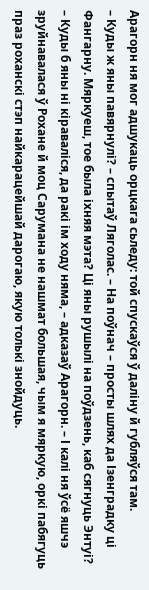Арагорн ня мог адшукаць орцкага сьледу: той спускаўся ў даліну й губляўся там.
– Куды ж яны павярнулі? – спытаў Ляголас. – На поўнач – просты шлях да Ізенградку ці Фангарну. Мяркуеш, тое была іхняя мэта? Ці яны рушылі на поўдзень, каб сягнуць Энтуі?
– Куды б яны ні кіраваліся, да ракі ім ходу няма, – адказаў Арагорн. – І калі ня ўсё яшчэ зруйнавалася ў Рохане й моц Сарумана не нашмат большая, чым я мяркую, оркі пабягуць праз роханскі стэп найкарацейшай дарогаю, якую толькі знойдуць.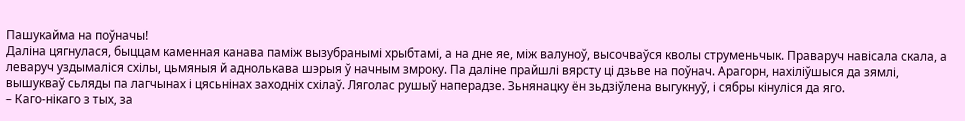Пашукайма на поўначы!
Даліна цягнулася, быццам каменная канава паміж вызубранымі хрыбтамі, а на дне яе, між валуноў, высочваўся кволы струменьчык. Праваруч навісала скала, а леваруч уздымаліся схілы, цьмяныя й аднолькава шэрыя ў начным змроку. Па даліне прайшлі вярсту ці дзьве на поўнач. Арагорн, нахіліўшыся да зямлі, вышукваў сьляды па лагчынах і цясьнінах заходніх схілаў. Ляголас рушыў наперадзе. Зьнянацку ён зьдзіўлена выгукнуў, і сябры кінуліся да яго.
– Каго-нікаго з тых, за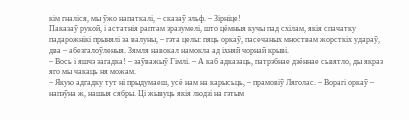кім гналіся, мы ўжо напаткалі, – сказаў эльф. – Зірніце!
Паказаў рукой, і астатнія раптам зразумелі, што цёмныя кучы пад схілам, якія спачатку падарожнікі прынялі за валуны, – гэта целы: пяць оркаў, пасечаных мноствам жорсткіх удараў, два – абезгалоўленыя. Зямля навокал намокла ад іхняй чорнай крыві.
– Вось і яшчэ загадка! – заўважыў Гімлі. – А каб адказаць, патрэбнае дзённае сьвятло, ды якраз яго мы чакаць ня можам.
– Якую адгадку тут ні прыдумаеш, усё нам на карысьць, – прамовіў Ляголас. – Ворагі оркаў – напэўна ж, нашыя сябры. Ці жывуць якія людзі на гэтым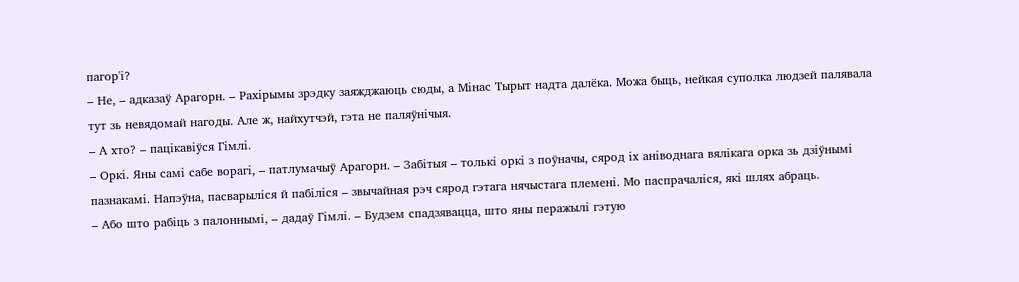пагор'і?
– Не, – адказаў Арагорн. – Рахірымы зрэдку заяжджаюць сюды, а Мінас Тырыт надта далёка. Можа быць, нейкая суполка людзей палявала тут зь невядомай нагоды. Але ж, найхутчэй, гэта не паляўнічыя.
– А хто? – пацікавіўся Гімлі.
– Оркі. Яны самі сабе ворагі, – патлумачыў Арагорн. – Забітыя – толькі оркі з поўначы, сярод іх аніводнага вялікага орка зь дзіўнымі пазнакамі. Напэўна, пасварыліся й пабіліся – звычайная рэч сярод гэтага нячыстага племені. Мо паспрачаліся, які шлях абраць.
– Або што рабіць з палоннымі, – дадаў Гімлі. – Будзем спадзявацца, што яны перажылі гэтую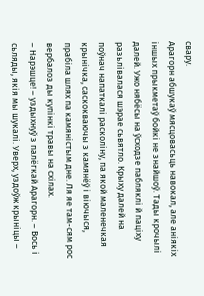свару.
Арагорн абшукаў мясцовасьць навокал, але аніякіх іншых прыкметаў бойкі не знайшоў. Тады крочылі далей. Ужо нябёсы на ўсходзе пабляклі й паціху разьлівалася шэрае сьвятло. Крыху далей на поўнач напаткалі расколіну, па якой маленечкая крынічка, саскокваючы з камянёў і віючыся, прабіла шлях па камяністым дне. Ля яе там-сям рос вербалоз ды купінкі травы на схілах.
– Нарэшце! – уздыхнуў з палёгкай Арагорн. – Вось і сьляды, якія мы шукалі. Уверх, уздоўж крыніцы –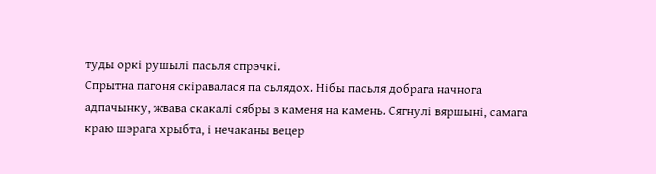туды оркі рушылі пасьля спрэчкі.
Спрытна пагоня скіравалася па сьлядох. Нібы пасьля добрага начнога адпачынку, жвава скакалі сябры з каменя на камень. Сягнулі вяршыні, самага краю шэрага хрыбта, і нечаканы вецер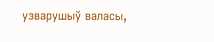узварушыў валасы,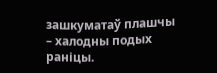зашкуматаў плашчы – халодны подых раніцы.